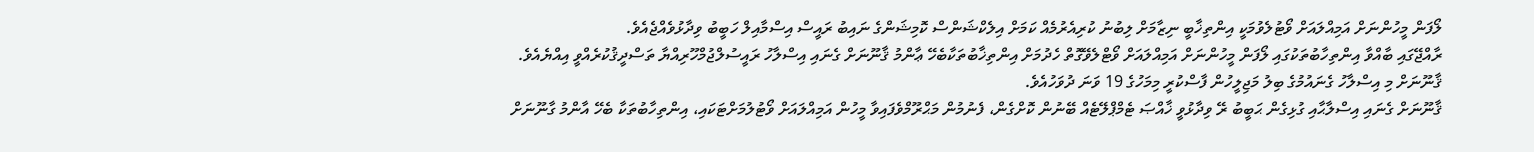ލޯފަން މީހުންނަށް އަމިއްލައަށް ވޯޓުލެވުމަކީ އިންތިޚާބީ ނިޒާމަށް ލިބުނު ކުރިއެރުމެއް ކަމަށް އިލެކްޝަންސް ކޮމިޝަންގެ ނައިބު ރައީސް އިސްމާއިލް ހަބީބު ވިދާޅުވެއްޖެއެވެ.
ރާއްޖޭގައި ބާއްވާ އިންތިހާބުތަކުގައި ލޯފަން މީހުންނަށް އަމިއްލައަށް ވޯޓްލެވޭގޮތް ހެދުމަށް އިންތިޚާބުތަކާބެހޭ ޢާންމު ޤާނޫނަށް ގެނައި އިސްލާހު ރައީސުލްޖުމްހޫރިއްޔާ ތަސްދީޤުކުރެއްވީ އިއްޔެއެވެ. ޤާނޫނަށް މި އިސްލާހު ގެނައުމުގެ ބިލު މަޖިލީހުން ފާސްކުރީ މިމަހުގެ 19 ވަނަ ދުވަހުއެވެ.
ޤާނޫނަށް ގެނައި އިސްލާޙާއި ގުޅިގެން ޙަބީބު ރޭ ވިދާޅުވީ ޚާއްޞަ ޓެމްޕްލޭޓެއް ބޭނުން ކޮށްގެން، ފެނުމުން މަޙްރޫމްވެފައިވާ މީހުން އަމިއްލައަށް ވޯޓުލުމަށްޓަކައި، އިންތިހާބުތަކާ ބެހޭ އާންމު ގާނޫނަށް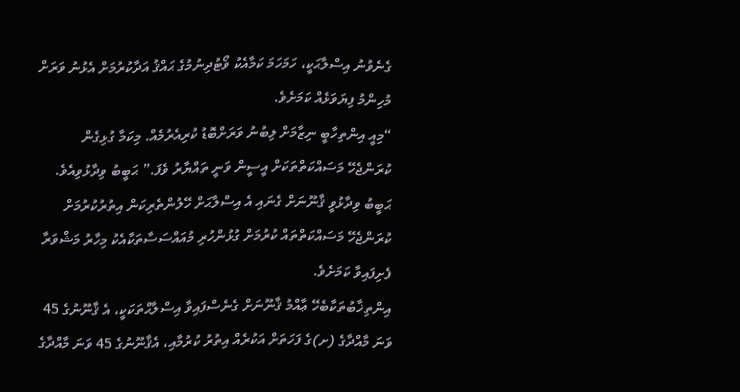ގެނެވުނު އިސްލާޙަކީ، ހަމަހަމަ ކަމާއެކު ވޯޓުދިނުމުގެ ޙައްޤު އަދާކުރުމަށް އެޅުނު ވަރަށް މުހިންމު ފިޔަވަޅެއް ކަމަށެވެ.
“މިއީ އިންތިހާބީ ނިޒާމަށް ލިބުނު ވަރަށްބޮޑު ކުރިއެރުމެއް. މިކަމާ ގުޅިގެން ކުރަންޖެހޭ މަސައްކަތްތަކަށް އީސީން ވަނީ ތައްޔާރު ވެފަ.” ޙަބީބު ވިދާޅުވިއެވެ.
ޙަބީބު ވިދާޅުވީ ޤާނޫނަށް ގެނައި އެ އިސްލާޙަށް ހޭލުންތެރިކަން އިތުރުކުރުމަށް ކުރަންޖެހޭ މަސައްކަތްތައް ކުރުމަށް ގުޅުންހުރި މުއައްސަސާތަކާއެކު މިހާރު މަޝްވަރާ ފެށިފައިވާ ކަމަށެވެ.
އިންތިޚާބުތަކާބެހޭ ޢާއްމު ޤާނޫނަށް ގެނެސްފައިވާ އިސްލާޙްތަކަކީ، އެ ޤާނޫނުގެ 45 ވަނަ މާއްދާގެ (ށ)ގެ ފަހަތަށް އަކުރެއް އިތުރު ކުރުމާއި، އެޤާނޫނުގެ 45 ވަނަ މާއްދާގެ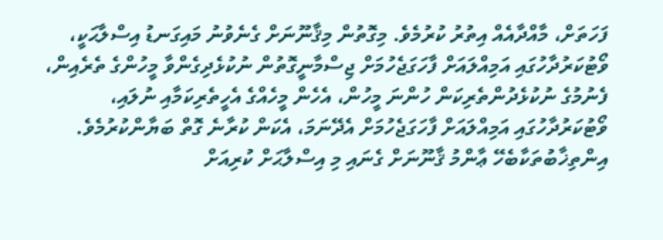ފަހަތަށް، މާއްދާއެއް އިތުރު ކުރުމެވެ. މިގޮތުން މިޤާނޫނަށް ގެނެވުނު މައިގަނޑު އިސްލާޙަކީ، ވޯޓުކަރުދާހުގައި އަމިއްލައަށް ފާހަގަޖެހުމަށް ޖިސްމާނީގޮތުން ނުކުޅެދިގެންވާ މީހުންގެ ތެރެއިން، ފެނުމުގެ ނުކުޅެދުންތެރިކަން ހުންނަ މީހުން، އެހެން މީހެއްގެ އެހީތެރިކަމާއި ނުލައި، ވޯޓުކަރުދާހުގައި އަމިއްލައަށް ފާހަގަޖެހުމަށް އެދޭނަމަ، އެކަން ކުރާނެ ގޮތް ބަޔާންކުރުމެވެ.
އިންތިޚާބުތަކާބެހޭ ޢާންމު ޤާނޫނަށް ގެނައި މި އިސްލާޙަށް ކުރިއަށް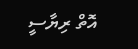އޮތް ރިޔާސީ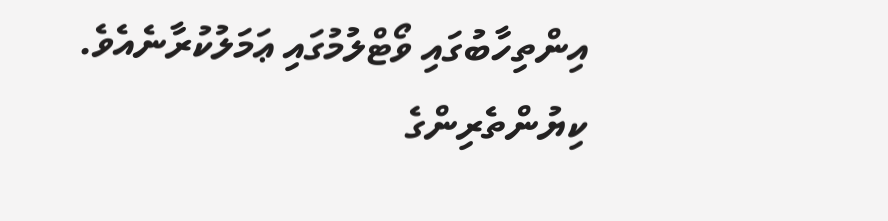އިންތިހާބުގައި ވޯޓްލުމުގައި ޢަމަލުކުރާނެއެވެ.
ކިޔުންތެރިންގެ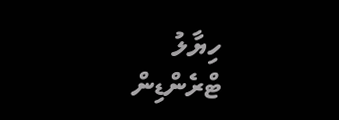ހިޔާލު
ޓްރެންޑިން